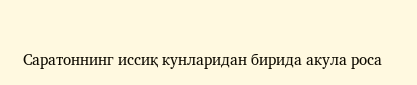Саратоннинг иссиқ кунларидан бирида акула роса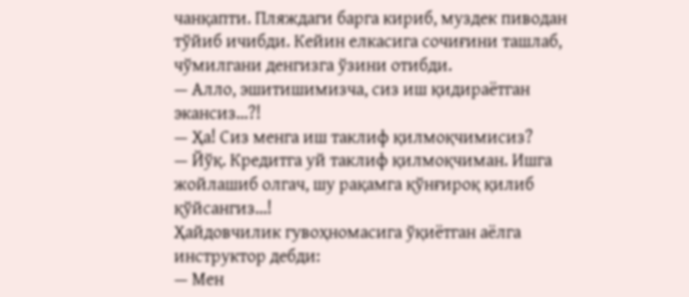чанқапти. Пляждаги барга кириб, муздек пиводан тўйиб ичибди. Кейин елкасига сочиғини ташлаб, чўмилгани денгизга ўзини отибди.
— Алло, эшитишимизча, сиз иш қидираётган экансиз...?!
— Ҳа! Сиз менга иш таклиф қилмоқчимисиз?
— Йўқ. Кредитга уй таклиф қилмоқчиман. Ишга жойлашиб олгач, шу рақамга қўнғироқ қилиб қўйсангиз...!
Ҳайдовчилик гувоҳномасига ўқиётган аёлга инструктор дебди:
— Мен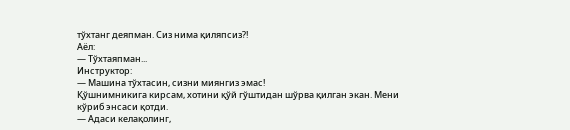тўхтанг деяпман. Сиз нима қиляпсиз?!
Аёл:
— Тўхтаяпман...
Инструктор:
— Машина тўхтасин, сизни миянгиз эмас!
Қўшнимникига кирсам, хотини қўй гўштидан шўрва қилган экан. Мени кўриб энсаси қотди.
— Адаси келақолинг,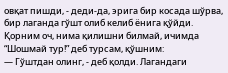овқат пишди, - деди-да, эрига бир косада шўрва, бир лаганда гўшт олиб келиб ёнига қўйди. Қорним оч, нима қилишни билмай, ичимда “Шошмай тур!” деб турсам, қўшним:
— Гўштдан олинг, - деб қолди. Лагандаги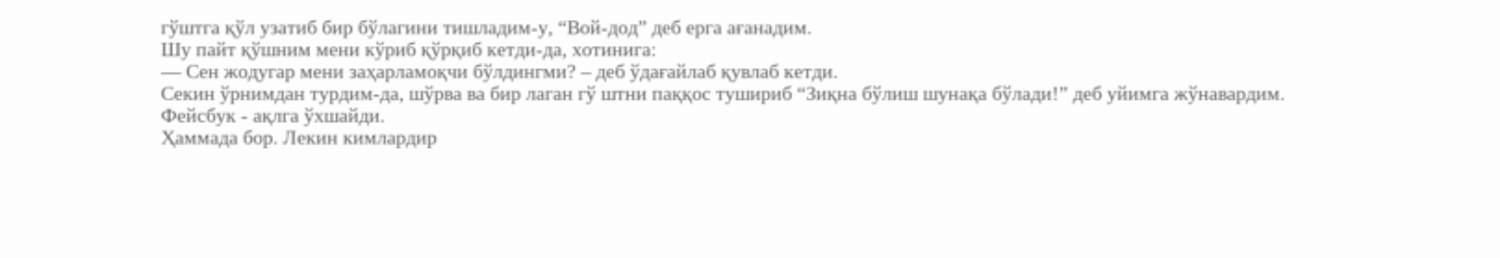гўштга қўл узатиб бир бўлагини тишладим-у, “Вой-дод” деб ерга ағанадим.
Шу пайт қўшним мени кўриб қўрқиб кетди-да, хотинига:
— Сен жодугар мени заҳарламоқчи бўлдингми? – деб ўдағайлаб қувлаб кетди.
Секин ўрнимдан турдим-да, шўрва ва бир лаган гў штни паққос тушириб “Зиқна бўлиш шунақа бўлади!” деб уйимга жўнавардим.
Фейсбук - ақлга ўхшайди.
Ҳаммада бор. Лекин кимлардир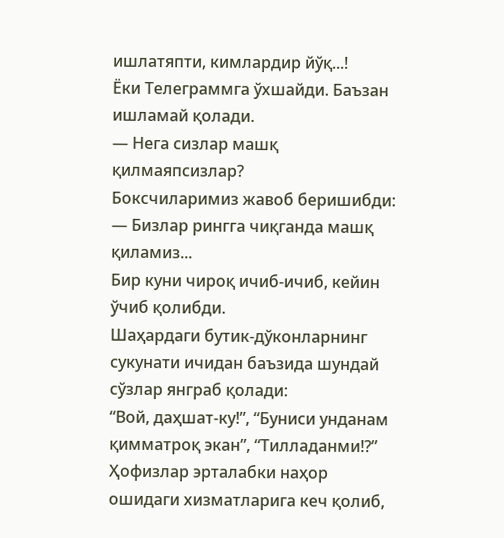ишлатяпти, кимлардир йўқ...!
Ёки Телеграммга ўхшайди. Баъзан ишламай қолади.
— Нега сизлар машқ қилмаяпсизлар?
Боксчиларимиз жавоб беришибди:
— Бизлар рингга чиқганда машқ қиламиз...
Бир куни чироқ ичиб-ичиб, кейин ўчиб қолибди.
Шаҳардаги бутик-дўконларнинг сукунати ичидан баъзида шундай сўзлар янграб қолади:
“Вой, даҳшат-ку!”, “Буниси унданам қимматроқ экан”, “Тилладанми!?”
Ҳофизлар эрталабки наҳор ошидаги хизматларига кеч қолиб,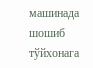машинада шошиб тўйхонага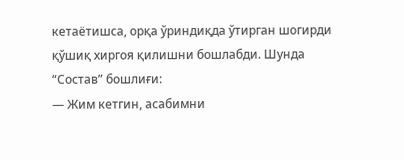кетаётишса, орқа ўриндиқда ўтирган шогирди қўшиқ хиргоя қилишни бошлабди. Шунда “Состав” бошлиғи:
— Жим кетгин, асабимни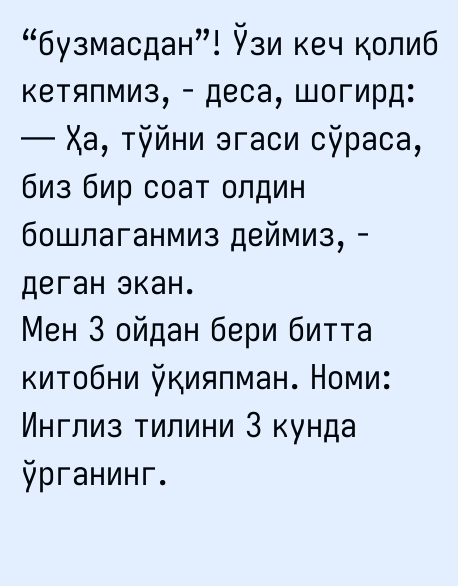“бузмасдан”! Ўзи кеч қолиб кетяпмиз, - деса, шогирд:
— Ҳа, тўйни эгаси сўраса, биз бир соат олдин бошлаганмиз деймиз, - деган экан.
Мен 3 ойдан бери битта китобни ўқияпман. Номи: Инглиз тилини 3 кунда ўрганинг.